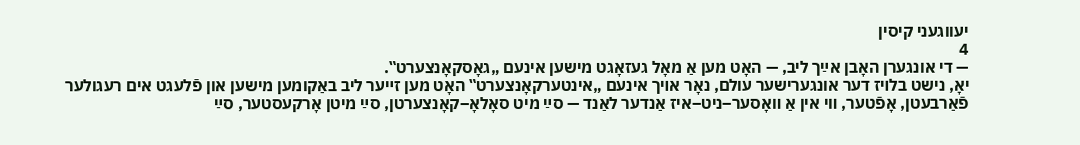יעווגעני קיסין
4
— די אונגערן האָבן אײַך ליב, — האָט מען אַ מאָל געזאָגט מישען אינעם „גאָסקאָנצערט‟.
יאָ, נישט בלױז דער אונגערישער עולם, נאָר אױך אינעם „אינטערקאָנצערט‟ האָט מען זײער ליב באַקומען מישען און פֿלעגט אים רעגולער פֿאַרבעטן, אָפֿטער, װי אין אַ װאָסער–ניט–איז אַנדער לאַנד — סײַ מיט סאָלאָ–קאָנצערטן, סײַ מיטן אָרקעסטער, סײַ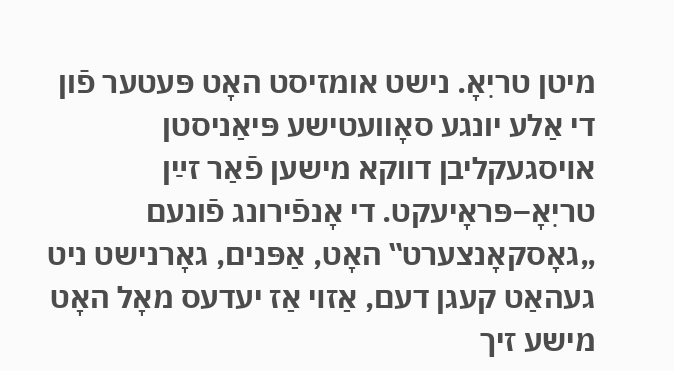מיטן טריִאָ. נישט אומזיסט האָט פּעטער פֿון די אַלע יונגע סאָװעטישע פּיאַניסטן אױסגעקליבן דװקא מישען פֿאַר זײַן טריִאָ–פּראָיעקט. די אָנפֿירונג פֿונעם „גאָסקאָנצערט‟ האָט, אַפּנים, גאָרנישט ניט געהאַט קעגן דעם, אַזױ אַז יעדעס מאָל האָט מישע זיך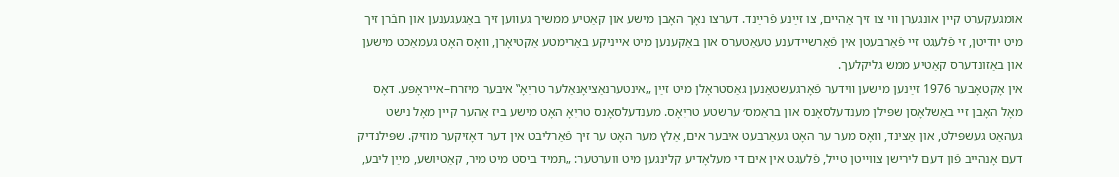אומגעקערט קײן אונגערן װי צו זיך אַהײם, צו זײַנע פֿרײַנד. דערצו נאָך האָבן מישע און קאַטיע ממשיך געװען זיך באַגעגענען און חבֿרן זיך מיט יודיטן, זי פֿלעגט זײ פֿאַרבעטן אין פֿאַרשײדענע טעאַטערס און באַקענען מיט אײניקע באַרימטע אַקטיאָרן, װאָס האָט געמאַכט מישען און באַזונדערס קאַטיע ממש גליקלעך.
אין אָקטאָבער 1976 זײַנען מישען װידער פֿאָרגעשטאַנען גאַסטראָלן מיט זײַן „אינטערנאַציאָנאַלער טריִאָ‟ איבער מיזרח–אײראָפּע. דאָס מאָל האָבן זײ באַשלאָסן שפּילן מענדעלסאָנס און בראַמס׳ ערשטע טריִאָס. מענדעלסאָנס טריִאָ האָט מישע ביז אַהער קײן מאָל נישט געהאַט געשפּילט, און אַצינד, װאָס מער ער האָט געאַרבעט איבער אים, אַלץ מער האָט ער זיך פֿאַרליבט אין דער דאָזיקער מוזיק. שפּילנדיק דעם אָנהייב פֿון דעם לירישן צװײטן טײל, פֿלעגט אין אים די מעלאָדיע קלינגען מיט ווערטער: „תּמיד ביסט מיט מיר, קאַטיושע, מײַן ליבע,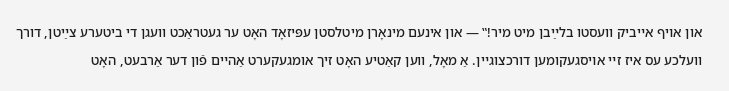און אױף אײביק װעסטו בלײַבן מיט מיר!‟ — און אינעם מינאָרן מיטלסטן עפּיזאָד האָט ער געטראַכט װעגן די ביטערע צײַטן, דורך װעלכע עס איז זײ אױסגעקומען דורכצוגײן. אַ מאָל, װען קאַטיע האָט זיך אומגעקערט אַהײם פֿון דער אַרבעט, האָט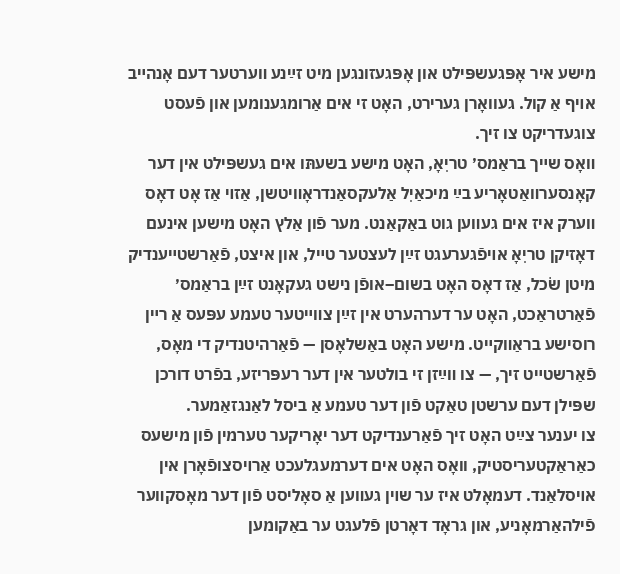מישע איר אָפּגעשפּילט און אָפּגעזונגען מיט זײַנע װערטער דעם אָנהײב אױף אַ קול. געוואָרן גערירט, האָט זי אים אַרומגענומען און פֿעסט צוגעדריקט צו זיך.
װאָס שײך בראַמס׳ טריִאָ, האָט מישע בשעתּו אים געשפּילט אין דער קאָנסערװאַטאָריע בײַ מיכאַיִל אַלעקסאַנדראָװיטשן, אַזױ אַז אָט דאָס װערק איז אים געװען גוט באַקאַנט. מער פֿון אַלץ האָט מישען אינעם דאָזיקן טריִאָ אױפֿגערעגט זײַן לעצטער טײל, און איצט, פֿאַרשטײענדיק מיטן שׂכל, אַז דאָס האָט בשום–אופֿן נישט געקאָנט זײַן בראַמס׳ פֿאַרטראַכט, האָט ער דערהערט אין זײַן צװײטער טעמע עפּעס אַ רײן רוסישע בראַװקײט. מישע האָט באַשלאָסן — פֿאַרהיטנדיק די מאָס, פֿאַרשטײט זיך, — צו װײַזן זי בולטער אין דער רעפּריזע, בפֿרט דורכן שפּילן דעם ערשטן טאַקט פֿון דער טעמע אַ ביסל לאַנגזאַמער.
צו יענער צײַט האָט זיך פֿאַרענדיקט דער יאָריקער טערמין פֿון מישעס כאַראַקטעריסטיק, וואָס האָט אים דערמעגלעכט אַרױסצופֿאָרן אין אױסלאַנד. דעמאָלט איז ער שױן געװען אַ סאָליסט פֿון דער מאָסקװער פֿילהאַרמאָניע, און גראָד דאָרטן פֿלעגט ער באַקומען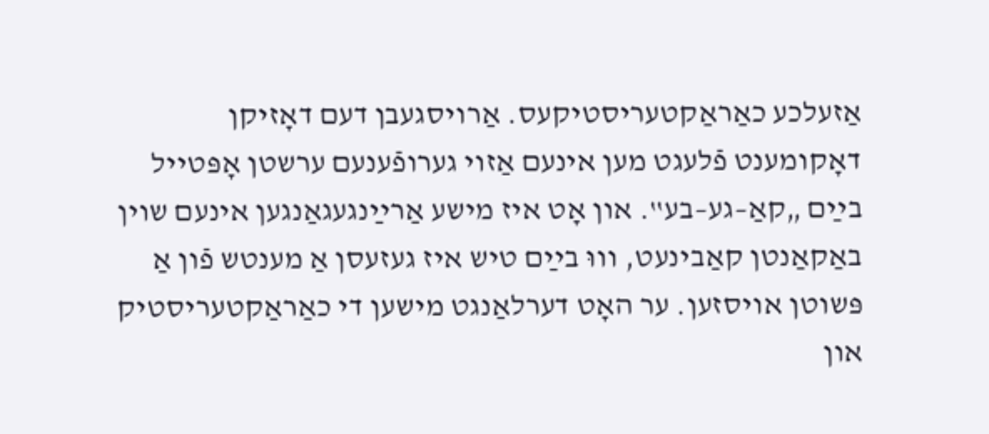אַזעלכע כאַראַקטעריסטיקעס. אַרױסגעבן דעם דאָזיקן דאָקומענט פֿלעגט מען אינעם אַזױ גערופֿענעם ערשטן אָפּטײל בײַם „קאַ–גע–בע‟. און אָט איז מישע אַרײַנגעגאַנגען אינעם שױן באַקאַנטן קאַבינעט, װוּ בײַם טיש איז געזעסן אַ מענטש פֿון אַ פּשוטן אױסזען. ער האָט דערלאַנגט מישען די כאַראַקטעריסטיק און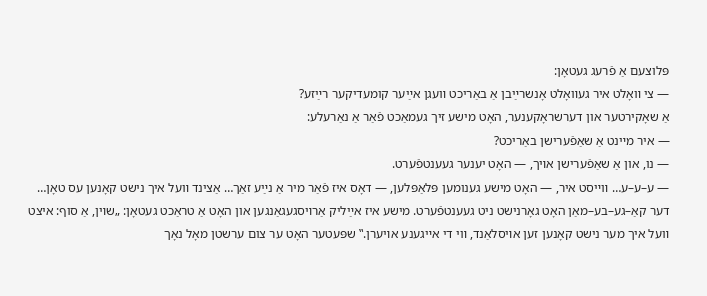פּלוצעם אַ פֿרעג געטאָן:
— צי װאָלט איר געװאָלט אָנשרײַבן אַ באַריכט װעגן אײַער קומעדיקער רײַזע?
אַ שאָקירטער און דערשראָקענער, האָט מישע זיך געמאַכט פֿאַר אַ נאַרעלע:
— איר מײנט אַ שאַפֿערישן באַריכט?
— נו, און אַ שאַפֿערישן אױך, — האָט יענער געענטפֿערט.
— ע–ע–ע… װײסט איר, — האָט מישע גענומען פּלאַפּלען, — דאָס איז פֿאַר מיר אַ נײַע זאַך… אַצינד װעל איך נישט קאָנען עס טאָן…
דער קאַ–גע–בע–מאַן האָט גאָרנישט ניט געענטפֿערט. מישע איז אײַליק אַרױסגעגאַנגען און האָט אַ טראַכט געטאָן: „שױן, אַ סוף: איצט װעל איך מער נישט קאָנען זען אױסלאַנד, װי די אײגענע אױערן.‟ שפּעטער האָט ער צום ערשטן מאָל נאָך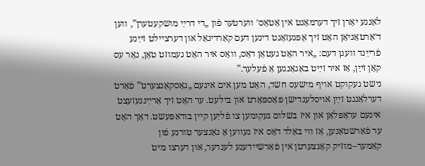לאַנגע יאָרן זיך דערמאָנט אין אַטאָס׳ װערטער פֿון „די דרײַ מושקעטערן‟, װען ד׳אַרטאַניאַן האָט זיך אָפּגעזאָגט דינען דעם קאַרדינאַל און דערצײלט זײַנע פֿרײַנד װעגן דעם: „איר האָט געטאָן דאָס, װאָס איר האָט געמוזט טאָן, נאָר עס קאָן זײַן, אַז איר זײַט באַגאַנגען אַ פֿעלער.‟
נישט געקוקט אױף מישעס חשד, האָט מען אים אינעם „גאָסקאָנצערט‟ פֿאָרט דערלאַנגט זײַן אױסלענדישן פּאַספּאָרט און בילעט. ער האָט זיך אַרײַנגעזעצט אינעם עראָפּלאַן און איז בשלום געקומען צו פֿליִען קײן בודאַפּעשט. דאָך האָט ער פֿאַרשטאַנען, אַז װי באַלד דאָס איז געװען אַ גאַנצער טורנע פֿון קאַמער–מוזיק קאָנצערטן אין פֿאַרשײדענע לענדער, און דערצו מיט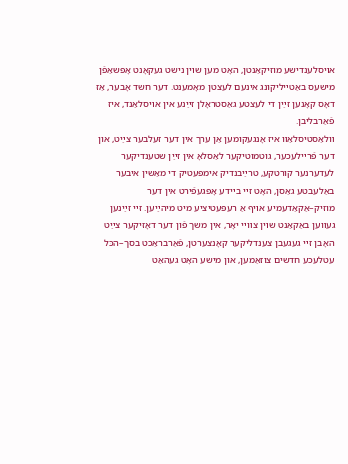אױסלענדישע מוזיקאַנטן, האָט מען שױן נישט געקאָנט אָפּשאַפֿן מישעס באַטײליקונג אינעם לעצטן מאָמענט. דער חשד אָבער, אַז דאָס קאָנען זײַן די לעצטע גאַסטראָלן זײַנע אין אױסלאַנד, איז פֿאַרבליבן.
װלאַסטיסלאַװ איז אָנגעקומען אַן ערך אין דער זעלבער צײַט, און דער פֿרײלעכער, גוטמוטיקער לאַסלאָ אין זײַן שטענדיקער לעדערנער קורטקע, טרײַבנדיק אימפּעטיק די מאַשין איבער באַלעבטע גאַסן, האָט זײ בײדע אָפּגעפֿירט אין דער מוזיק–אַקאַדעמיע אױף אַ רעפּעטיציע מיט מיהײַען. זײ זײַנען געװען באַקאַנט שױן צװײ יאָר, אין משך פֿון דער דאָזיקער צײַט האָבן זײ געגעבן צענדליקער קאָנצערטן, פֿאַרבראַכט בסך–הכּל עטלעכע חדשים צוזאַמען, און מישע האָט געהאַט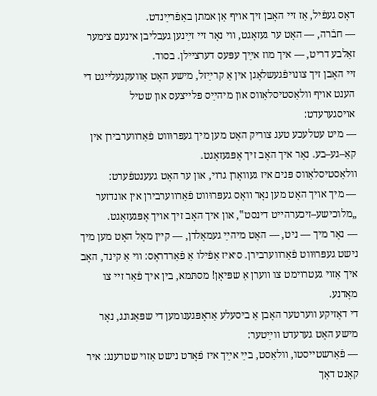דאָס געפֿיל, אַז זײ האָבן זיך אױף אַן אמתן באַפֿרײַנדט.
— חבֿרה, — האָט ער געזאָגט, װי נאָר זײ זײַנען געבליבן אינעם צימער זאַלבע דריט, — איך מוז אײַך עפּעס דערצײלן. בסוד.
זײ האָבן זיך צונױפֿגעשלאָגן אין אַ קרײַזל, מישע האָט אַװעקגעלײגט די הענט אױף װלאַסטיסלאַװס און מיהײַס פּלײצעס און שטיל אױסגערעדט:
— מיט עטלעכע טעג צוריק האָט מען מיך געפּרוּװט פֿאַרװערבירן אין קאַ–גע–בע. נאָר איך האָב זיך אָפּגעזאָגט.
װלאַסטיסלאַװס פּנים איז געװאָרן גרױ, און ער האָט געענטפֿערט:
— מיך אױך האָט מען נאָר װאָס געפּרוּװט פֿאַרװערבירן אין אונדזער „מלוכישע–זיכערהײט דינסט‟, און איך האָב זיך אױך אָפּגעזאָגט.
— נאָר מיך — ניט, — האָט מיהײַ געמאָלדן, — קײן מאָל האָט מען מיך נישט געפּרוּװט פֿאַרװערבירן. ס׳איז אַפֿילו אַ פֿאַרדראָס: װי אַ קינד, האָב איך אַזױ געטרױמט צו װערן אַ שפּיאָן! מסתּמא, בין איך פֿאַר זײ צו מאָדנע.
די דאָזיקע װערטער האָבן אַ ביסעלע אַראָפּגענומען די שפּאַנונג, נאָר מישע האָט גערעדט װײַטער:
— פֿאַרשטײסטו, װלאַסט, בײַ אײַך איז פֿאָרט נישט אַזױ שטרענג: איר קאָנט דאָך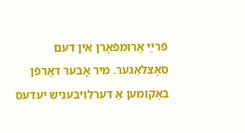פֿרײַ אַרומפֿאָרן אין דעם סאָצלאַגער. מיר אָבער דאַרפֿן באַקומען אַ דערלױבעניש יעדעס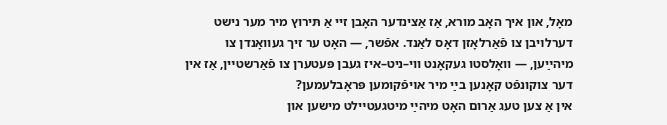מאָל, און איך האָב מורא, אַז אַצינדער האָבן זיי אַ תּירוץ מיר מער נישט דערלױבן צו פֿאַרלאָזן דאָס לאַנד. אפֿשר, — האָט ער זיך געװאָנדן צו מיהײַען, — װאָלסטו געקאָנט װי–ניט–איז געבן פּעטערן צו פֿאַרשטײן, אַז אין דער צוקונפֿט קאָנען בײַ מיר אױפֿקומען פּראָבלעמען?
אין אַ צען טעג אַרום האָט מיהײַ מיטגעטײלט מישען און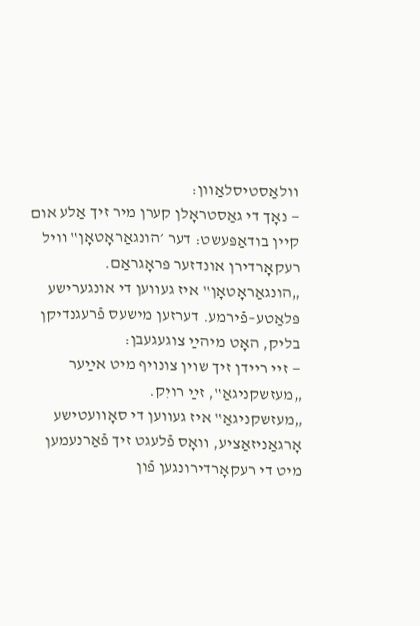װלאַסטיסלאַװן:
— נאָך די גאַסטראָלן קערן מיר זיך אַלע אום קײן בודאַפּעשט: דער ׳הונגאַראָטאָן‟ װיל רעקאָרדירן אונדזער פּראָגראַם.
„הונגאַראָטאָן‟ איז געװען די אונגערישע פּלאַטע–פֿירמע. דערזען מישעס פֿרעגנדיקן בליק, האָט מיהײַ צוגעגעבן:
— זײ רײדן זיך שױן צונױף מיט אײַער „מעזשקניגאַ‟, זײַ רויִק.
„מעזשקניגאַ‟ איז געװען די סאָװעטישע אָרגאַניזאַציע, װאָס פֿלעגט זיך פֿאַרנעמען מיט די רעקאָרדירונגען פֿון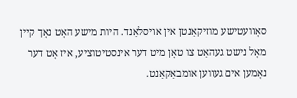סאָװעטישע מוזיקאַנטן אין אױסלאַנד. היות מישע האָט נאָך קײן מאָל נישט געהאַט צו טאָן מיט דער אינסטיטוציע, איז אָט דער נאָמען אים געװען אומבאַקאַנט.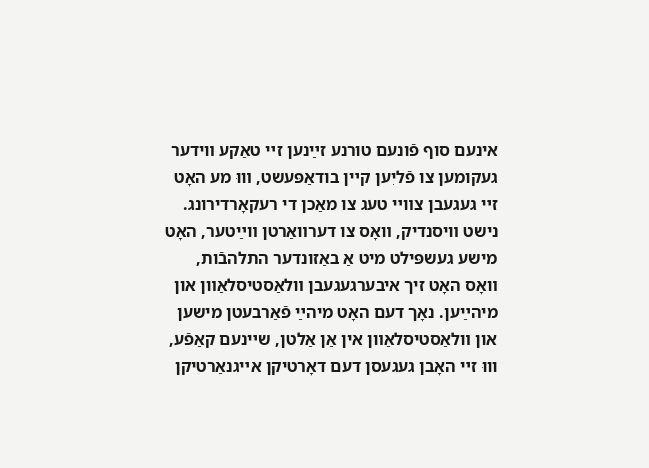אינעם סוף פֿונעם טורנע זײַנען זײ טאַקע װידער געקומען צו פֿליִען קײן בודאַפּעשט, װוּ מע האָט זײ געגעבן צװײ טעג צו מאַכן די רעקאָרדירונג. נישט װיסנדיק, װאָס צו דערװאַרטן װײַטער, האָט מישע געשפּילט מיט אַ באַזונדער התלהבֿות, װאָס האָט זיך איבערגעגעבן װלאַסטיסלאַװן און מיהײַען. נאָך דעם האָט מיהײַ פֿאַרבעטן מישען און װלאַסטיסלאַװן אין אַן אַלטן, שײנעם קאַפֿע, וווּ זײ האָבן געגעסן דעם דאָרטיקן אײגנאַרטיקן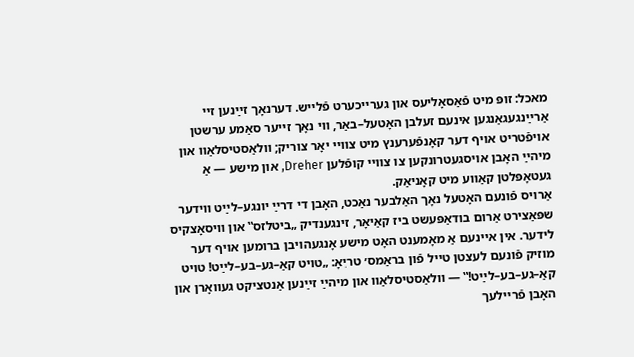מאכל: זופּ מיט פֿאַסאָליעס און גערײכערט פֿלײש. דערנאָך זײַנען זײ אַרײַנגעגאַנגען אינעם זעלבן האָטעל–באַר, װי נאָך זײער סאַמע ערשטן אױפֿטריט אױף דער קאָנפֿערענץ מיט צװײ יאָר צוריק; װלאַסטיסלאַװ און מיהײַ האָבן אױסגעטרונקען צו צװײ קופֿלען Dreher, און מישע — אַ געטאָפּלטן קאַװע מיט קאָניאַק.
אַרױס פֿונעם האָטעל נאָך האַלבער נאַכט, האָבן די דרײַ יונגע–לײַט װידער שפּאַצירט אַרום בודאַפּעשט ביז קאַיאָר, זינגענדיק „ביטלזס‟ און װיסאָצקיס לידער. אין אײנעם אַ מאָמענט האָט מישע אָנגעהױבן ברומען אױף דער מוזיק פֿונעם לעצטן טײל פֿון בראַמס׳ טריִאָ: „טויט קאַ–גע–בע–לײַט! טויט קאַ–גע–בע–לײַט!‟ — װלאַסטיסלאַװ און מיהײַ זײַנען אַנטציקט געוואָרן און האָבן פֿרײלעך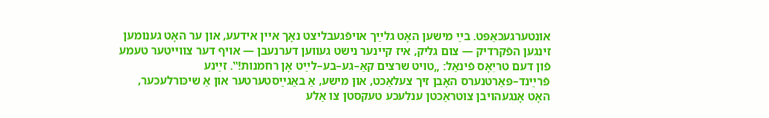אונטערגעכאַפּט. בײַ מישען האָט גלײַך אױפֿגעבליצט נאָך אײן אידעע, און ער האָט גענומען זינגען הפֿקרדיק — צום גליק, איז קײנער נישט געװען דערנעבן — אױף דער צװײטער טעמע פֿון דעם טריִאָס פֿינאַל: „טויט שרצים קאַ–גע–בע–לײַט אָן רחמנות!‟. זײַנע פֿרײַנד–פּאַרטנערס האָבן זיך צעלאַכט, און מישע, אַ באַגײַסטערטער און אַ שיכּורלעכער, האָט אָנגעהױבן צוטראַכטן ענלעכע טעקסטן צו אַלע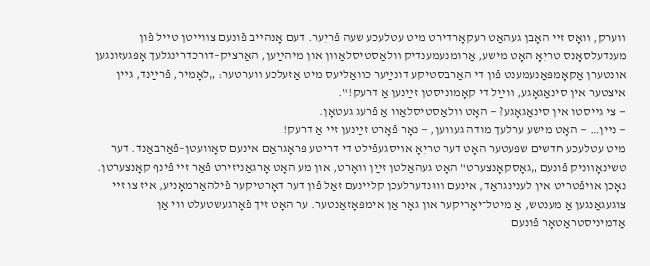װערק, װאָס זײ האָבן געהאַט רעקאָרדירט מיט עטלעכע שעה פֿריִער. דעם אָנהײב פֿונעם צװײטן טײל פֿון מענדעלסאָנס טריִאָ האָט מישע, אַרומנעמענדיק װלאַסטיסלאַװן און מיהײַען, האַרציק–דורכדרינגלעך אָפּגעזונגען אונטערן אַקאָמפּאַנעמענט פֿון די האַרבסטיקע דונײַער כװאַליעס מיט אַזעלכע װערטער: „לאָמיר, פֿרײַנד, גײן איצטער אין סינאַגאָגע, װײַל די קאָמוניסטן זײַנען אַ דרעק!‟.
— צי גײסטו אין סינאַגאָגע? — האָט װלאַסטיסלאַװ אַ פֿרעג געטאָן.
— נײן… — האָט מישע ערלעך מודה געװען, — נאָר פֿאָרט זײַנען זײ אַ דרעק!
מיט עטלעכע חדשים שפּעטער האָט דער טריִאָ אױסגעפֿילט די דריטע פּראָגראַם אינעם סאָװעטן–פֿאַרבאַנד. דער טשינאָװניק פֿונעם „גאָסקאָנצערט‟ האָט געהאַלטן זײַן װאָרט, און מע האָט אָרגאַניזירט פֿאַר זײ פֿינף קאָנצערטן. נאָכן אױפֿטריט אין לענינגראַד, אינעם װוּנדערלעכן קלײנעם זאַל פֿון דער דאָרטיקער פֿילהאַרמאָניע, איז צו זײ צוגעגאַנגען אַ מענטש, אַ מיטל־יאָריקער און גאָר אַן אימפּאָזאַנטער. ער האָט זיך פֿאָרגעשטעלט װי אַן אַדמיניסטראַטאָר פֿונעם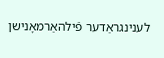לענינגראַדער פֿילהאַרמאָנישן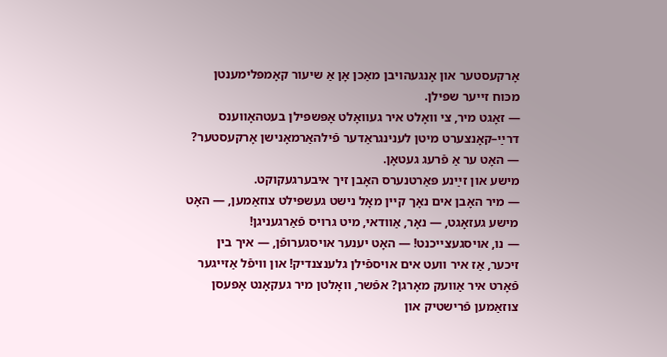אָרקעסטער און אָנגעהױבן מאַכן אָן אַ שיעור קאָמפּלימענטן מכּוח זײער שפּילן.
— זאָגט מיר, צי װאָלט איר געװאָלט אָפּשפּילן בעטהאָװענס דרײַ–קאָנצערט מיטן לענינגראַדער פֿילהאַרמאָנישן אָרקעסטער? — האָט ער אַ פֿרעג געטאָן.
מישע און זײַנע פּאַרטנערס האָבן זיך איבערגעקוקט.
— מיר האָבן אים נאָך קײן מאָל נישט געשפּילט צוזאַמען, — האָט מישע געזאָגט, — נאָר, אַװדאי, מיט גרױס פֿאַרגעניגן!
— נו, אױסגעצײכנט! — האָט יענער אױסגערופֿן, — איך בין זיכער, אַז איר װעט אים אױספֿילן גלענצנדיק! און װיפֿל אַזײגער פֿאָרט איר אַװעק מאָרגן? אפֿשר, װאָלטן מיר געקאָנט אָפּעסן צוזאַמען פֿרישטיק און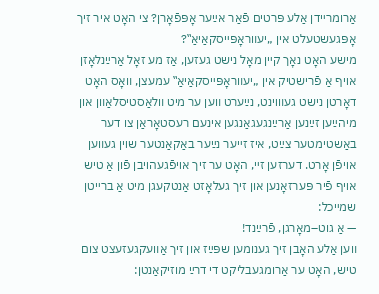אַרומרײדן אַלע פּרטים פֿאַר אײַער אָפּפֿאָרן? צי האָט איר זיך אָפּגעשטעלט אין „יעװראָפּײסקאַיאַ‟?
מישע האָט נאָך קײן מאָל נישט געזען, אַז מע זאָל אַרײַנלאָזן אױף אַ פֿרישטיק אין „יעװראָפּײסקאַיאַ‟ עמעצן, װאָס האָט דאָרטן נישט געװױנט, נײַערט װען ער מיט װלאַסטיסלאַװן און מיהײַען זײַנען אַרײַנגעגאַנגען אינעם רעסטאָראַן צו דער באַשטימטער צײַט, איז זײער נײַער באַקאַנטער שױן געװען אױפֿן אָרט. דערזען זײ, האָט ער זיך אױפֿגעהױבן פֿון אַ טיש אױף פֿיר פּערזאָנען און זיך געלאָזט אַנטקעגן מיט אַ ברײטן שמײכל:
— אַ גוט–מאָרגן, פֿרײַנד!
װען אַלע האָבן זיך גענומען שפּײַז און זיך אַװעקגעזעצט צום טיש, האָט ער אַרומגעבליקט די דרײַ מוזיקאַנטן: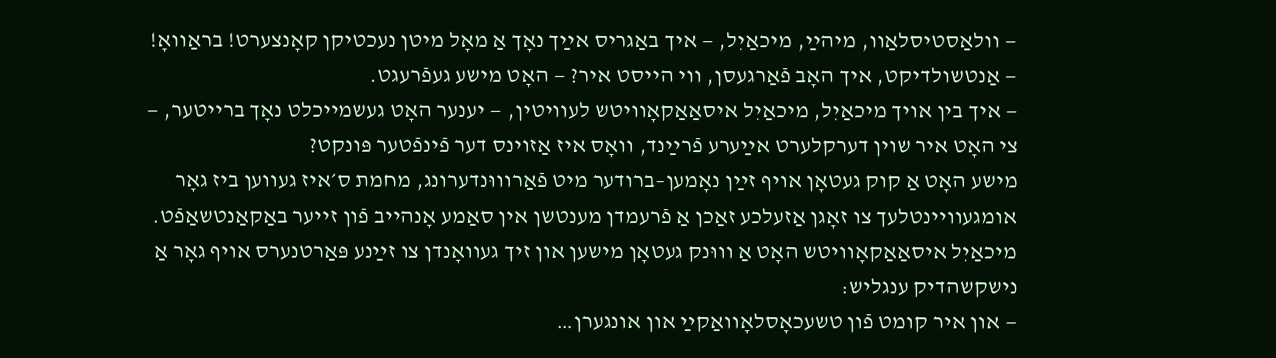— װלאַסטיסלאַװ, מיהײַ, מיכאַיִל, — איך באַגריס אײַך נאָך אַ מאָל מיטן נעכטיקן קאָנצערט! בראַװאָ!
— אַנטשולדיקט, איך האָב פֿאַרגעסן, װי הייסט איר? — האָט מישע געפֿרעגט.
— איך בין אױך מיכאַיִל, מיכאַיִל איסאַאַקאָװיטש לעװיטין, — יענער האָט געשמײכלט נאָך ברײטער, — צי האָט איר שױן דערקלערט אײַערע פֿרײַנד, װאָס איז אַזױנס דער פֿינפֿטער פּונקט?
מישע האָט אַ קוק געטאָן אױף זײַן נאָמען–ברודער מיט פֿאַרװוּנדערונג, מחמת ס׳איז געװען ביז גאָר אומגעװײנטלעך צו זאָגן אַזעלכע זאַכן אַ פֿרעמדן מענטשן אין סאַמע אָנהייב פֿון זייער באַקאַנטשאַפֿט. מיכאַיִל איסאַאַקאָװיטש האָט אַ װוּנק געטאָן מישען און זיך געװאָנדן צו זײַנע פּאַרטנערס אױף גאָר אַ נישקשהדיק ענגליש:
— און איר קומט פֿון טשעכאָסלאָװאַקײַ און אונגערן…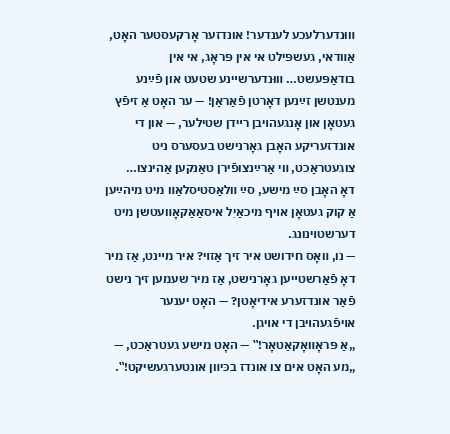װוּנדערלעכע לענדער! אונדזער אָרקעסטער האָט, אַװדאי, געשפּילט אי אין פּראָג, אי אין בודאַפּעשט… װוּנדערשײנע שטעט און פֿײַנע מענטשן זײַנען דאָרטן פֿאַראַן! — ער האָט אַ זיפֿץ געטאָן און אָנגעהױבן רײדן שטילער, — און די אונדזעריקע האָבן גאָרנישט בעסערס ניט צוגעטראַכט, װי אַרײַנצופֿירן טאַנקען אַהינצו…
דאָ האָבן סײַ מישע, סײַ װלאַסטיסלאַװ מיט מיהײַען אַ קוק געטאָן אױף מיכאַיִל איסאַאַקאָװעטשן מיט דערשטױנונג.
— נו, װאָס חידושט איר זיך אַזױ? איר מײנט, אַז מיר דאָ פֿאַרשטײען גאָרנישט, אַז מיר שעמען זיך נישט פֿאַר אונדזערע אידיאָטן? — האָט יענער אױפֿגעהױבן די אױגן.
„אַ פּראָװאָקאַטאָר!‟ — האָט מישע געטראַכט, — „מע האָט אים צו אונדז בכּיװן אונטערגעשיקט!‟.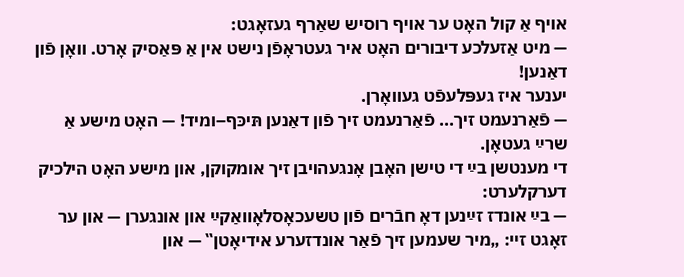אויף אַ קול האָט ער אויף רוסיש שאַרף געזאָגט:
— מיט אַזעלכע דיבורים האָט איר געטראָפֿן נישט אין אַ פּאַסיק אָרט. װאָן פֿון דאַנען!
יענער איז געפּלעפֿט געװאָרן.
— פֿאַרנעמט זיך… פֿאַרנעמט זיך פֿון דאַנען תּיכּף–ומיד! — האָט מישע אַ שרײַ געטאָן.
די מענטשן בײַ די טישן האָבן אָנגעהױבן זיך אומקוקן, און מישע האָט הילכיק דערקלערט:
— בײַ אונדז זײַנען דאָ חבֿרים פֿון טשעכאָסלאָװאַקײַ און אונגערן — און ער זאָגט זײ: „מיר שעמען זיך פֿאַר אונדזערע אידיאָטן‟ — און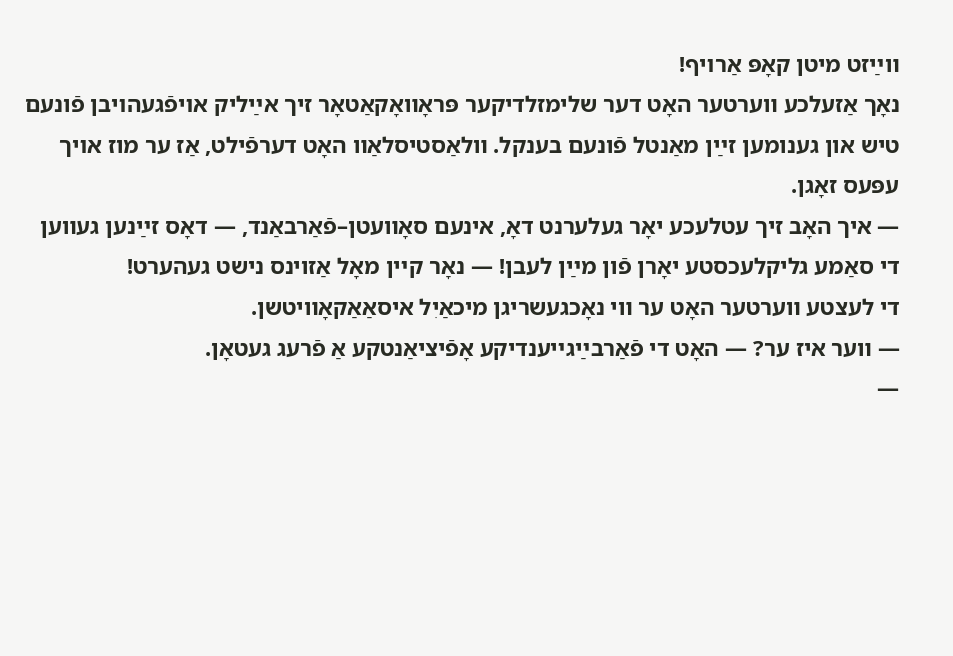װײַזט מיטן קאָפּ אַרױף!
נאָך אַזעלכע װערטער האָט דער שלימזלדיקער פּראָװאָקאַטאָר זיך אײַליק אױפֿגעהױבן פֿונעם טיש און גענומען זײַן מאַנטל פֿונעם בענקל. װלאַסטיסלאַװ האָט דערפֿילט, אַז ער מוז אױך עפּעס זאָגן.
— איך האָב זיך עטלעכע יאָר געלערנט דאָ, אינעם סאָװעטן–פֿאַרבאַנד, — דאָס זײַנען געװען די סאַמע גליקלעכסטע יאָרן פֿון מײַן לעבן! — נאָר קײן מאָל אַזוינס נישט געהערט!
די לעצטע װערטער האָט ער װי נאָכגעשריגן מיכאַיִל איסאַאַקאָװיטשן.
— װער איז ער? — האָט די פֿאַרבײַגײענדיקע אָפֿיציאַנטקע אַ פֿרעג געטאָן.
—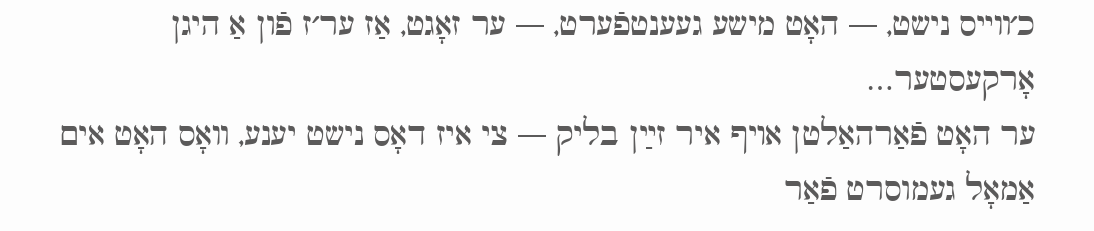כ׳װײס נישט, — האָט מישע געענטפֿערט, — ער זאָגט, אַז ער׳ז פֿון אַ היגן אָרקעסטער…
ער האָט פֿאַרהאַלטן אױף איר זײַן בליק — צי איז דאָס נישט יענע, װאָס האָט אים אַמאָל געמוסרט פֿאַר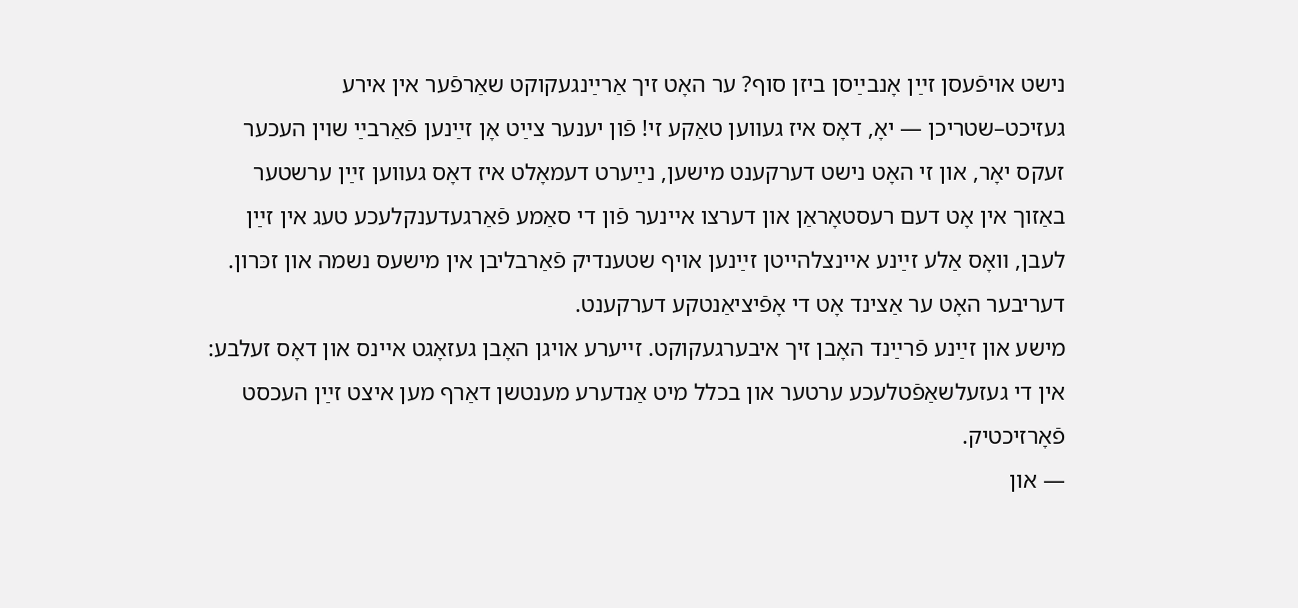נישט אױפֿעסן זײַן אָנבײַסן ביזן סוף? ער האָט זיך אַרײַנגעקוקט שאַרפֿער אין אירע געזיכט–שטריכן — יאָ, דאָס איז געװען טאַקע זי! פֿון יענער צײַט אָן זײַנען פֿאַרבײַ שױן העכער זעקס יאָר, און זי האָט נישט דערקענט מישען, נײַערט דעמאָלט איז דאָס געװען זײַן ערשטער באַזוך אין אָט דעם רעסטאָראַן און דערצו אײנער פֿון די סאַמע פֿאַרגעדענקלעכע טעג אין זײַן לעבן, װאָס אַלע זײַנע אײנצלהײטן זײַנען אױף שטענדיק פֿאַרבליבן אין מישעס נשמה און זכּרון. דעריבער האָט ער אַצינד אָט די אָפֿיציאַנטקע דערקענט.
מישע און זײַנע פֿרײַנד האָבן זיך איבערגעקוקט. זײערע אױגן האָבן געזאָגט אײנס און דאָס זעלבע: אין די געזעלשאַפֿטלעכע ערטער און בכלל מיט אַנדערע מענטשן דאַרף מען איצט זײַן העכסט פֿאָרזיכטיק.
— און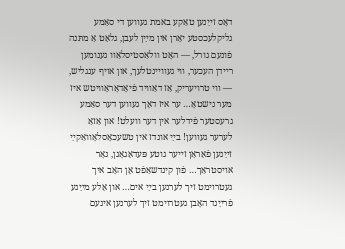דאָס זײַנען טאַקע באמת געװען די סאַמע גליקלעכסטע יאָרן אין מײַן לעבן, גלאַט אַ מתּנה פֿונעם גורל, — האָט װלאַסטיסלאַװ גענומען רײדן העכער, װי געװײנטלעך, און אױף ענגליש, — װי טרויעריק, אַז דאַװיד פֿיאָדאָראָװיטש איז מער נישטאָ… ער איז דאָך געװען דער סאַמע גרעסטער פֿידלער אין דער װעלט! און אַזאַ לערער געװען! בײַ אונדז אין טשעכאָסלאָװאַקײַ זײַנען פֿאַראַן זײער גוטע פּעדאַגאָגן, נאָר אױסטראַך… פֿון קינדשאַפֿט אָן האָב איך געטרױמט זיך לערנען בײַ אים… און אַלע מײַנע פֿרײַנד האָבן געטרױמט זיך לערנען אינעם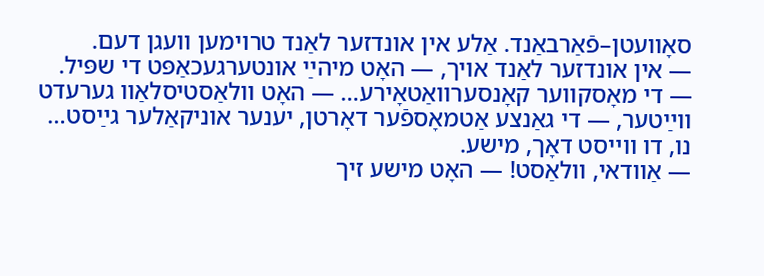סאָװעטן–פֿאַרבאַנד. אַלע אין אונדזער לאַנד טרױמען װעגן דעם.
— אין אונדזער לאַנד אױך, — האָט מיהײַ אונטערגעכאַפּט די שפּיל.
— די מאָסקװער קאָנסערװאַטאָירע… — האָט װלאַסטיסלאַװ גערעדט װײַטער, — די גאַנצע אַטמאָספֿער דאָרטן, יענער אוניקאַלער גײַסט… נו, דו װײסט דאָך, מישע.
— אַװדאי, װלאַסט! — האָט מישע זיך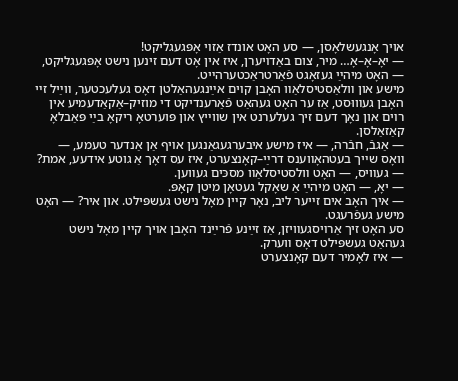אויך אָנגעשלאָסן, — סע האָט אונדז אַזױ אָפּגעגליקט!
— יאָ–אָ–אָ… מיר, צום באַדױערן, איז אין אָט דעם זינען נישט אָפּגעגליקט, — האָט מיהײַ געזאָגט פֿאַרטראַכטערהײט.
מישע און װלאַסטיסלאַװ האָבן קױם אײַנגעהאַלטן דאָס געלעכטער, װײַל זײ האָבן געװוּסט, אַז ער האָט געהאַט פֿאַרענדיקט די מוזיק–אַקאַדעמיע אין רױם און נאָך דעם זיך געלערנט אין שװײץ און פּוערטאָ ריקאָ בײַ פּאַבלאָ קאַזאַלסן.
— אַגבֿ, חבֿרה, — איז מישע איבערגעגאַנגען אױף אַן אַנדער טעמע, — װאָס שײך בעטהאָװענס דרײַ–קאָנצערט, איז עס דאָך אַ גוטע אידעע, אמת?
— געװיס, — האָט װלסטיסלאַװ מסכּים געװען.
— יאָ, — האָט מיהײַ אַ שאָקל געטאָן מיטן קאָפּ.
— איך האָב אים זײער ליב, נאָר קײן מאָל נישט געשפּילט. און איר? — האָט מישע געפֿרעגט.
סע האָט זיך אַרױסגעװיזן, אַז זײַנע פֿרײַנד האָבן אױך קײן מאָל נישט געהאַט געשפּילט דאָס װערק.
— איז לאָמיר דעם קאָנצערט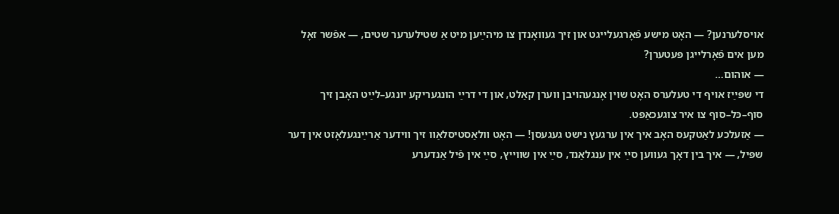אױסלערנען? — האָט מישע פֿאָרגעלײגט און זיך געװאָנדן צו מיהײַען מיט אַ שטילערער שטים, — אפֿשר זאָל מען אים פֿאָרלײגן פּעטערן?
— אוהום…
די שפּײַז אױף די טעלערס האָט שױן אָנגעהױבן װערן קאַלט, און די דרײַ הונגעריקע יונגע–לײַט האָבן זיך סוף–כּל–סוף צו איר צוגעכאַפּט.
— אַזעלכע לאַטקעס האָב איך אין ערגעץ נישט געגעסן! — האָט װלאַסטיסלאַװ זיך װידער אַרײַנגעלאָזט אין דער שפּיל, — איך בין דאָך געװען סײַ אין ענגלאַנד, סײַ אין שװײץ, סײַ אין פֿיל אַנדערע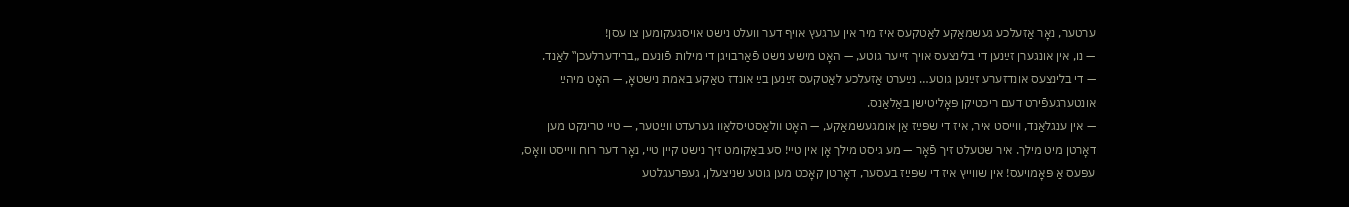ערטער, נאָר אַזעלכע געשמאַקע לאַטקעס איז מיר אין ערגעץ אױף דער װעלט נישט אױסגעקומען צו עסן!
— נו, אין אונגערן זײַנען די בלינצעס אױך זײער גוטע, — האָט מישע נישט פֿאַרבױגן די מילות פֿונעם „ברידערלעכן‟ לאַנד.
— די בלינצעס אונדזערע זײַנען גוטע… נײַערט אַזעלכע לאַטקעס זײַנען בײַ אונדז טאַקע באמת נישטאָ, — האָט מיהײַ אונטערגעפֿירט דעם ריכטיקן פּאָליטישן באַלאַנס.
— אין ענגלאַנד, װײסט איר, איז די שפּײַז אַן אומגעשמאַקע, — האָט װלאַסטיסלאַװ גערעדט װײַטער, — טײ טרינקט מען דאָרטן מיט מילך. איר שטעלט זיך פֿאָר — מע גיסט מילך אָן אין טײ! סע באַקומט זיך נישט קײן טײ, נאָר דער רוח װײסט װאָס, עפּעס אַ פּאָמויעס! אין שװײץ איז די שפּײַז בעסער, דאָרטן קאָכט מען גוטע שניצעלן, געפּרעגלטע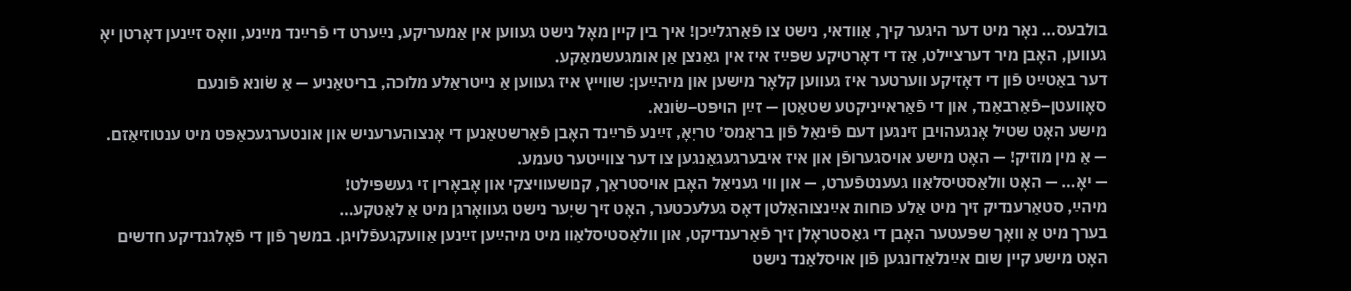בולבעס… נאָר מיט דער היגער קיך, אַװדאי, נישט צו פֿאַרגלײַכן! איך בין קײן מאָל נישט געװען אין אַמעריקע, נײַערט די פֿרײַנד מײַנע, װאָס זײַנען דאָרטן יאָ געװען, האָבן מיר דערציילט, אַז די דאָרטיקע שפּײַז איז אין גאַנצן אַן אומגעשמאַקע.
דער באַטײַט פֿון די דאָזיקע װערטער איז געװען קלאָר מישען און מיהײַען: שװײץ איז געװען אַ נײטראַלע מלוכה, בריטאַניע — אַ שׂונא פֿונעם סאָװעטן–פֿאַרבאַנד, און די פֿאַראײניקטע שטאַטן — זײַן הױפּט–שׂונא.
מישע האָט שטיל אָנגעהױבן זינגען דעם פֿינאַל פֿון בראַמס׳ טריִאָ, זײַנע פֿרײַנד האָבן פֿאַרשטאַנען די אָנצוהערעניש און אונטערגעכאַפּט מיט ענטוזיאַזם.
— אַ מין מוזיק! — האָט מישע אױסגערופֿן און איז איבערגעגאַנגען צו דער צװײטער טעמע.
— יאָ… — האָט װלאַסטיסלאַװ געענטפֿערט, — און װי געניאַל האָבן אױסטראַך, קנושעװיצקי און אָבאָרין זי געשפּילט!
מיהײַ, סטאַרענדיק זיך מיט אַלע כּוחות אײַנצוהאַלטן דאָס געלעכטער, האָט זיך שיִער נישט געװאָרגן מיט אַ לאַטקע…
בערך מיט אַ װאָך שפּעטער האָבן די גאַסטראָלן זיך פֿאַרענדיקט, און װלאַסטיסלאַװ מיט מיהײַען זײַנען אַװעקגעפֿלױגן. במשך פֿון די פֿאָלגנדיקע חדשים האָט מישע קײן שום אײַנלאַדונגען פֿון אױסלאַנד נישט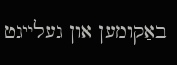באַקומען און געלײגט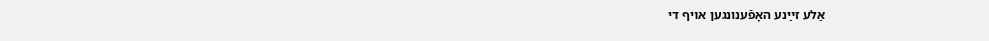אַלע זײַנע האָפֿענונגען אױף די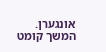אונגערן.
המשך קומט